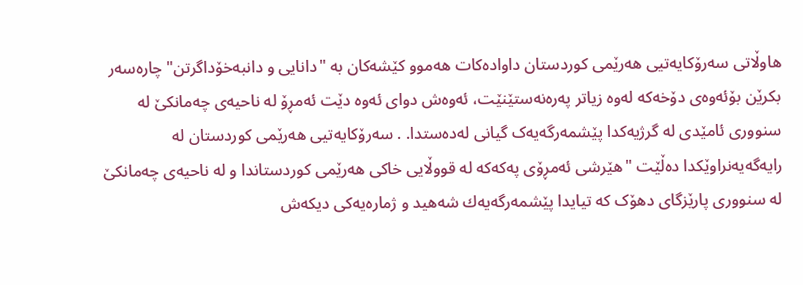ھاوڵاتی سه‌رۆكايه‌تيى هه‌رێمى كوردستان داوادەکات هەموو كێشه‌كان بە "دانايى و دانبەخۆداگرتن" چارەسەر بکرێن بۆئەوەی دۆخه‌كه‌ لەوە زیاتر پەرەنەستێنێت، ئەوەش دوای ئەوە دێت ئەمڕۆ لە ناحیەی چەمانکێ لە سنووری ئامێدی لە گرژیەکدا پێشمەرگەیەک گیانی لەدەستدا. . سه‌رۆكايه‌تيى هه‌رێمى كوردستان لە رایەگەیەنراوێکدا دەڵێت "هێرشی ئەمڕۆی پەکەکە لە قووڵايی خاکی هەرێمی کوردستاندا و لە ناحیەی چەمانکێ له‌ سنووری پارێزگای دهۆک كه‌ تيايدا پێشمه‌رگه‌يه‌ك شه‌هيد و ژماره‌يه‌كى ديكه‌ش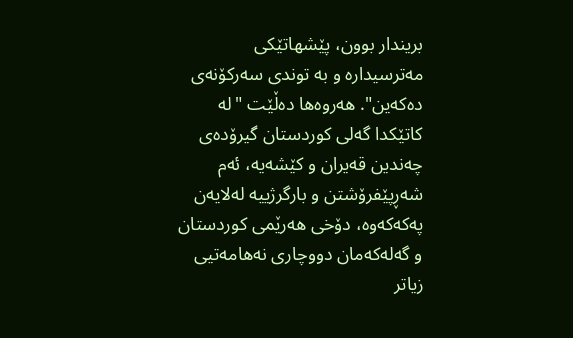بريندار بوون، پێشهاتێكى مه‌ترسيداره‌ و به‌ توندى سه‌ركۆنه‌ى ده‌كه‌ين". ھەروەھا دەڵێت "لە کاتێکدا گەلی کوردستان گیرۆدەی چه‌ندين قەیران و کێشەیه‌، ئەم شەڕپێفرۆشتن و بارگرژییە له‌لايه‌ن په‌كه‌كه‌وه‌، دۆخی هه‌رێمی کوردستان و گەلەکەمان دووچاری نەهامەتیی زیاتر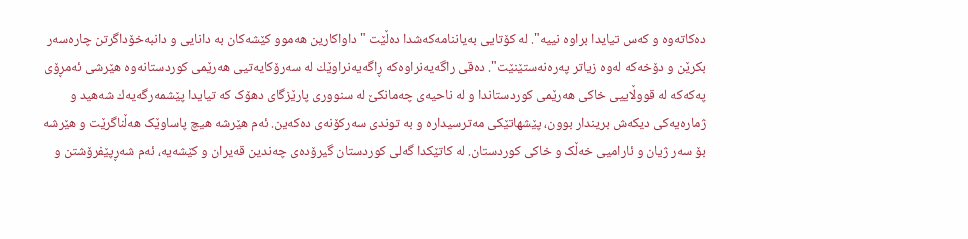دەکاته‌وه‌ و كه‌س تيايدا براوه‌ نييه". لە کۆتایی بەیاننامەکەشدا دەڵێت "داواکارين هەموو كێشه‌كان بە دانايى و دانبەخۆداگرتن چارەسەر بکرێن و دۆخه‌كه‌ لەوە زیاتر پەرەنەستێنێت". دەقی راگەیەنراوەکە ڕاگه‌يه‌نراوێك له‌ سه‌رۆكايه‌تيى هه‌رێمى كوردستانه‌وه‌ هێرشی ئەمڕۆی پەکەکە لە قووڵایيی خاکی هەرێمی کوردستاندا و لە ناحیەی چەمانکێ له‌ سنووری پارێزگای دهۆک كه‌ تيايدا پێشمه‌رگه‌يه‌ك شه‌هيد و ژماره‌يه‌كى ديكه‌ش بريندار بوون، پێشهاتێكى مه‌ترسيداره‌ و به‌ توندى سه‌ركۆنه‌ى ده‌كه‌ين. ئه‌م هێرشه‌ هیچ پاساوێک هەڵناگرێت و هێرشە بۆ سەر ژیان و ئارامیی خەڵک و خاکی کوردستان. لە کاتێکدا گەلی کوردستان گیرۆدەی چه‌ندين قەیران و کێشەیه‌، ئەم شەڕپێفرۆشتن و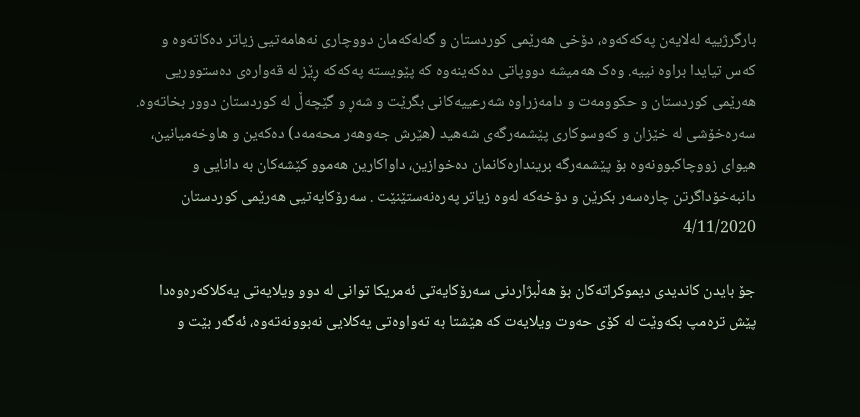بارگرژییە له‌لايه‌ن په‌كه‌كه‌وه‌، دۆخی هه‌رێمی کوردستان و گەلەکەمان دووچاری نەهامەتیی زیاتر دەکاته‌وه‌ و كه‌س تيايدا براوه‌ نييه‌. وەک هەمیشە دووپاتی دەکەینەوە كه‌ پێویستە په‌كه‌كه‌ ڕێز لە قه‌واره‌ى ده‌ستووريى هەرێمى كوردستان و حکوومەت و دامەزراوە شەرعییەکانی بگرێت و شەڕ و گێچەڵ لە کوردستان دوور بخاته‌وه‌. سه‌ره‌خۆشى له‌ خێزان و كه‌وسوكارى پێشمه‌رگه‌ى شه‌هيد (هێرش جەوهەر محه‌مه‌د) ده‌كه‌ين و هاوخه‌ميانين، هیوای زووچاکبوونەوە بۆ پێشمەرگە بریندارەکانمان دەخوازين، داواکارين هەموو كێشه‌كان بە دانايى و دانبەخۆداگرتن چارەسەر بکرێن و دۆخه‌كه‌ لەوە زیاتر پەرەنەستێنێت . سه‌رۆكايه‌تيى هه‌رێمى كوردستان 4/11/2020

جۆ بایدن کاندیدی دیموکراتەکان بۆ ھەڵبژاردنی سەرۆکایەتی ئەمریکا توانی لە دوو ویلایەتی یەکلاکەرەوەدا پێش ترەمپ بکەوێت لە کۆی حەوت ویلایەت کە ھێشتا بە تەواوەتی یەکلایی نەبوونەتەوە، ئەگەر بێت و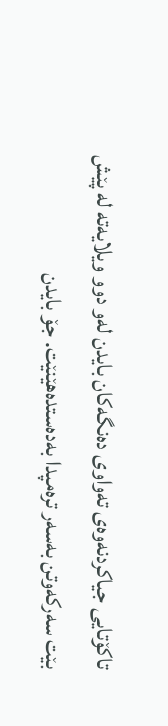تاکۆتایی جیاکردنەوەی تەواوی دەنگەکان بایدن لەو دوو ویلایەتە لە پێش بێت سەرکەوتن بەسەر ترەمپدا بەدەستدەھێنێت. جۆ بایدن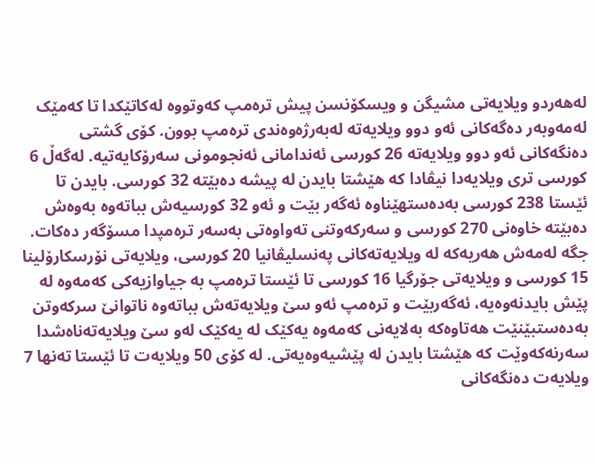لەھەردو ویلایەتی مشیگن و ویسکۆنسن پیش ترەمپ کەوتووە لەکاتێکدا تا کەمێک لەمەوبەر دەگەکانی ئەو دوو ویلایەتە لەبەرژەوەندی ترەمپ بوون. کۆی گشتی دەنگەکانی ئەو دوو ویلایەتە 26 کورسی ئەندامانی ئەنجومونی سەرۆکایەتیە. لەگەڵ 6 کورسی تری ویلایەدا نیڤادا کە ھێشتا بایدن لە پیشە دەبێتە 32 کورسی. بایدن تا ئێستا 238 کورسی بەدەستھێناوە ئەگەر بێت و ئەو 32 کورسیەش بباتەوە بەوەش دەبێتە خاوەنی 270 کورسی و سەرکەوتنی تەواوەتی بەسەر ترەمپدا مسۆگەر دەکات. جگە لەمەش ھەریەکە لە ویلایەتەکانی پەنسلیڤانیا 20 کورسی، ویلایەتی نۆرسکارۆلینا 15 کورسی و ویلایەتی جۆرگیا 16 کورسی تا ئێستا ترەمپ بە جیاوازیەکی کەمەوە لە پێش بایدنەوەیە، ئەگەربێت و ترەمپ ئەو سێ ویلایەتەش بباتەوە ناتوانێ سرکەوتن بەدەستبێنێت ھەتاوەکە بەلایەنی کەمەوە یەکێک لە یەکێک لەو سێ ویلایەتەناەشدا سەرنەکەوێت کە ھێشتا بایدن لە پێشیەوەیەتی. لە کۆی 50 ویلایەت تا ئێستا تەنھا 7 ویلایەت دەنگەکانی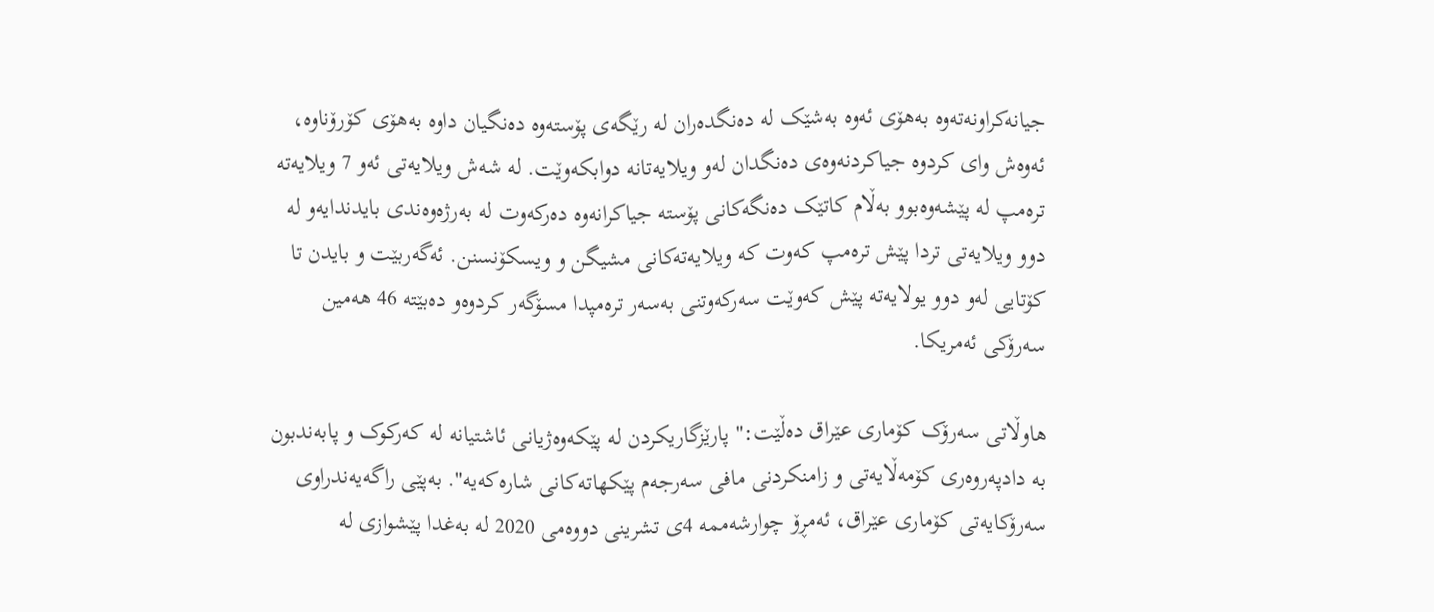جیانەکراونەتەوە بەھۆی ئەوە بەشێک لە دەنگدەران لە رێگەی پۆستەوە دەنگیان داوە بەھۆی کۆرۆناوە، ئەوەش وای کردوە جیاکردنەوەی دەنگدان لەو ویلایەتانە دوابکەوێت. لە شەش ویلایەتی ئەو 7 ویلایەتە ترەمپ لە پێشەوەبوو بەڵام کاتێک دەنگەکانی پۆستە جیاکرانەوە دەرکەوت لە بەرژەوەندی بایدندایەو لە دوو ویلایەتی تردا پێش ترەمپ کەوت کە ویلایەتەکانی مشیگن و ویسکۆنسنن. ئەگەربێت و بایدن تا کۆتایی لەو دوو یولایەتە پێش کەوێت سەرکەوتنی بەسەر ترەمپدا مسۆگەر کردوەو دەبێتە 46 ھەمین سەرۆکی ئەمریکا.

هاوڵاتى سه‌رۆک کۆمارى عێراق ده‌ڵێت:" پارێزگاریکردن له‌ پێکه‌وه‌ژیانى ئاشتیانه‌ له‌ که‌رکوک و پابه‌ندبون به‌ دادپه‌روه‌رى کۆمه‌ڵایه‌تى و زامنکردنى مافى سه‌رجه‌م پێکهاته‌کانى شاره‌که‌یه‌". به‌پێى راگه‌یه‌ندراوى سه‌رۆکایه‌تى کۆمارى عێراق، ئه‌مڕۆ چوارشه‌ممه‌ 4ى تشرینى دووه‌مى 2020 له‌ به‌غدا پێشوازى له‌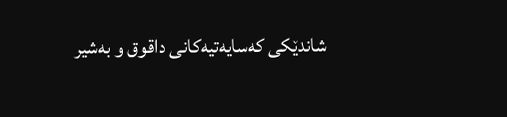شاندێکى که‌سایه‌تیه‌کانى داقوق و به‌شیر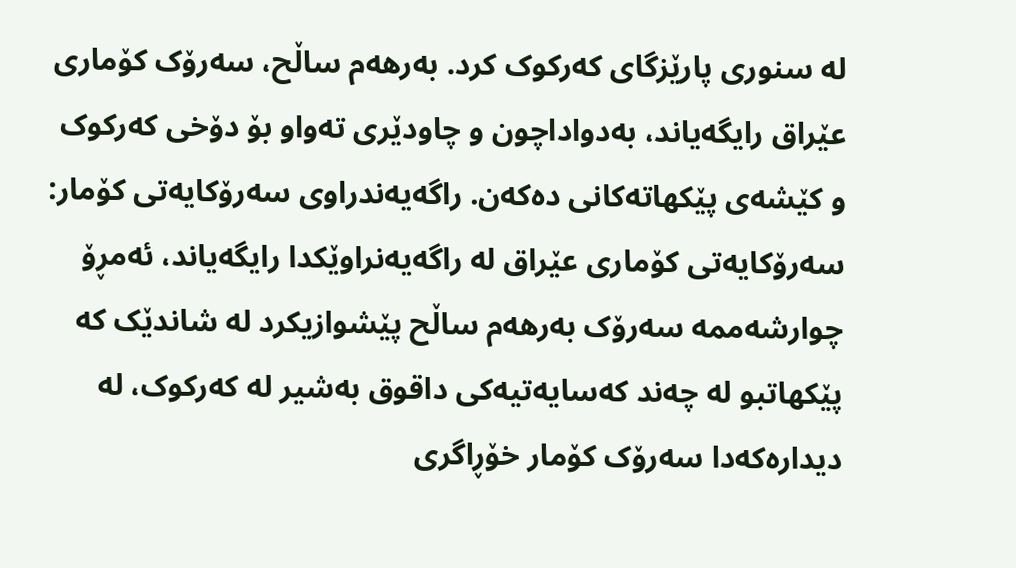له‌ سنورى پارێزگاى که‌رکوک کرد. به‌رهه‌م ساڵح، سه‌رۆک کۆمارى عێراق رایگه‌یاند، به‌دواداچون و چاودێرى ته‌واو بۆ دۆخى که‌رکوک و کێشه‌ى پێکهاته‌کانى ده‌که‌ن. راگه‌یه‌ندراوى سه‌رۆکایه‌تى کۆمار: سه‌رۆکایه‌تى کۆمارى عێراق له‌ راگه‌یه‌نراوێکدا رایگه‌یاند، ئه‌مڕۆ چوارشه‌ممه‌ سه‌رۆک به‌رهه‌م ساڵح پێشوازیکرد له‌ شاندێک که‌ پێکهاتبو له‌ چه‌ند که‌سایه‌تیه‌کى داقوق به‌شیر له‌ که‌رکوک، له‌ دیداره‌که‌دا سه‌رۆک کۆمار خۆڕاگرى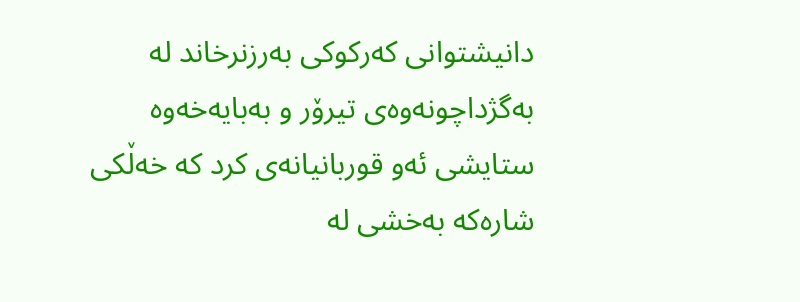دانیشتوانى که‌رکوکى به‌رزنرخاند له‌ به‌گژداچونه‌وه‌ى تیرۆر و به‌بایه‌خه‌وه‌ ستایشى ئه‌و قوربانیانه‌ى کرد که‌ خه‌ڵکى شاره‌که‌ به‌خشى له‌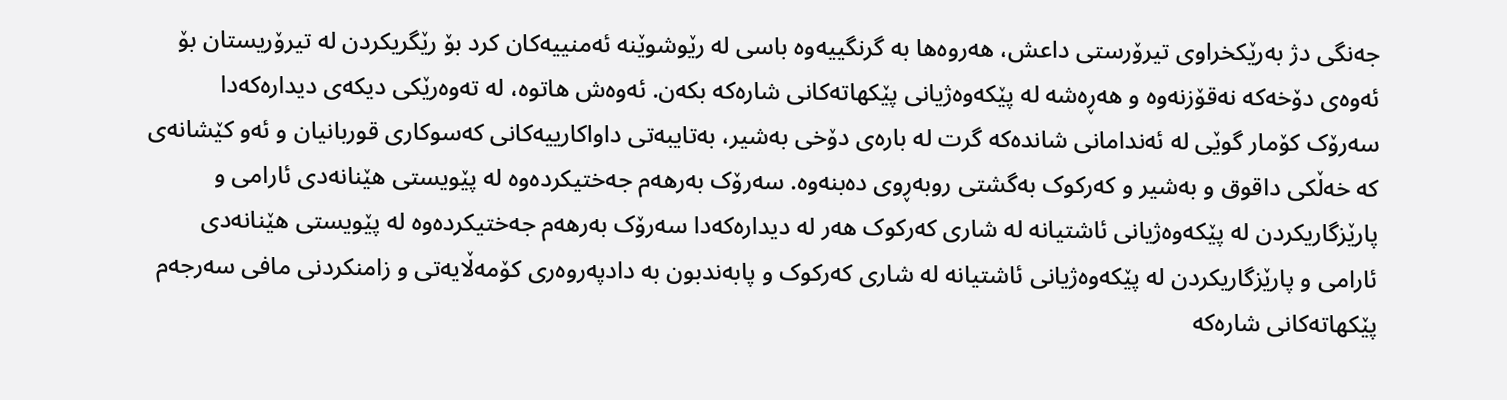جه‌نگى دژ به‌رێکخراوى تیرۆرستى داعش، هه‌روه‌ها به‌ گرنگییه‌وه‌ باسى له‌ رێوشوێنه‌ ئه‌منییه‌کان کرد بۆ رێگریکردن له‌ تیرۆریستان بۆ ئه‌وه‌ى دۆخه‌که‌ نه‌قۆزنه‌وه‌ و هه‌ڕه‌شه‌ له‌ پێکه‌وه‌ژیانى پێکهاته‌کانى شاره‌که‌ بکه‌ن. ئه‌وه‌ش هاتوه‌، له‌ ته‌وه‌رێکى دیکه‌ى دیداره‌که‌دا سه‌رۆک کۆمار گوێى له‌ ئه‌ندامانى شانده‌که‌ گرت له‌ باره‌ى دۆخى به‌شیر، به‌تایبه‌تى داواکارییه‌کانى که‌سوکارى قوربانیان و ئه‌و کێشانه‌ى که‌ خه‌ڵکى داقوق و به‌شیر و که‌رکوک به‌گشتى روبه‌ڕوى ده‌بنه‌وه‌. سه‌رۆک به‌رھه‌م جه‌ختیکرده‌وه‌ له‌ پێویستى هێنانه‌دى ئارامى و پارێزگاریکردن له‌ پێکه‌وه‌ژیانى ئاشتیانه‌ له‌ شارى که‌رکوک ھه‌ر له‌ دیداره‌که‌دا سه‌رۆک به‌رھه‌م جه‌ختیکرده‌وه‌ له‌ پێویستى هێنانه‌دى ئارامى و پارێزگاریکردن له‌ پێکه‌وه‌ژیانى ئاشتیانه‌ له‌ شارى که‌رکوک و پابه‌ندبون به‌ دادپه‌روه‌رى کۆمه‌ڵایه‌تى و زامنکردنى مافى سه‌رجه‌م پێکهاته‌کانى شاره‌که‌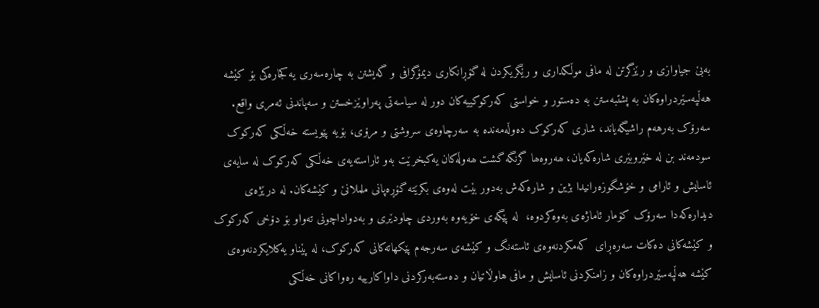به‌بێ جیاوازى و رێزگرتن له‌ مافى موڵکدارى و رێگریکردن له‌ گۆڕانکارى دیمۆگرافى و گه‌یشتن به‌ چاره‌سه‌رى یه‌کجاره‌کى بۆ کێشه‌ هه‌ڵپه‌سێردراوه‌کان به‌ پشتبه‌ستن به‌ ده‌ستور و خواستى که‌رکوکییه‌کان دور له‌ سیاسه‌تى په‌راوێزخستن و سه‌پاندنى ئه‌مرى واقع. سه‌رۆک به‌رهه‌م راشیگه‌یاند، شارى که‌رکوک ده‌وڵه‌مه‌نده‌ به‌ سه‌رچاوه‌ى سروشتى و مرۆی، بۆیه‌ پێویسته‌ خه‌ڵکى که‌رکوک سودمه‌ند بن له‌ خێروبێرى شاره‌که‌یان، ھه‌روه‌ھا گرنگه‌ گشت ھه‌وڵه‌کان یه‌کبخرێت به‌و ئاراسته‌یه‌ى خه‌ڵکى که‌رکوک له‌ سایه‌ى ئاسایش و ئارامى و خۆشگوزه‌رانیدا بژین و شاره‌که‌ش به‌دور بێت له‌وه‌ى بکرێته‌ گۆڕه‌پانى ململانێ و کێشه‌کان. له‌ درێژه‌ى دیداره‌که‌دا سه‌رۆک کۆمار ئاماژه‌ى به‌وه‌کردوه‌،  له‌ پێگه‌ى خۆیه‌وه‌ به‌وردى چاودێرى و به‌دواداچونى ته‌واو بۆ دۆخى که‌رکوک و کێشه‌کانى ده‌کات سه‌ره‌ڕاى  که‌مکردنه‌وه‌ى ئاسته‌نگ و کێشه‌ى سه‌رجه‌م پێکھاته‌کانى که‌رکوک، له‌ پێناو یه‌کلایکردنه‌وه‌ى کێشه‌ هه‌ڵپه‌سێردراوه‌کان و زامنکردنى ئاسایش و مافى هاوڵاتیان و ده‌سته‌به‌رکردنى داواکارییه‌ ره‌واکانى خه‌ڵکى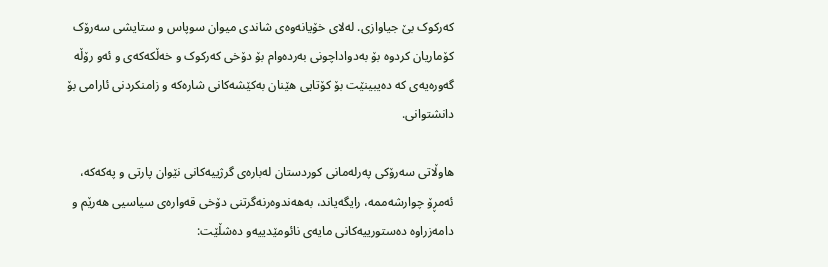که‌رکوک بێ جیاوازی. له‌لاى خۆیانه‌وه‌ى شاندى میوان سوپاس و ستایشى سه‌رۆک کۆماریان کردوه‌ بۆ به‌دواداچونى به‌رده‌وام بۆ دۆخى که‌رکوک و خه‌ڵکه‌که‌ى و ئه‌و رۆڵه‌ گه‌وره‌یه‌ى که‌ ده‌یبینێت بۆ کۆتایى ھێنان به‌کێشه‌کانى شاره‌که‌ و زامنکردنى ئارامى بۆ دانشتوانی.

هاوڵاتى سه‌رۆکى په‌رله‌مانى کوردستان له‌باره‌ى گرژییه‌کانى نێوان پارتى و په‌که‌که‌، ئه‌مڕۆ چوارشه‌ممه‌، رایگه‌یاند، به‌هه‌ندوه‌رنه‌گرتنى دۆخى قه‌واره‌ى سیاسیى هه‌رێم و دامه‌زراوه‌ ده‌ستورییه‌کانى مایه‌ى نائومێدییه‌و ده‌شڵێت: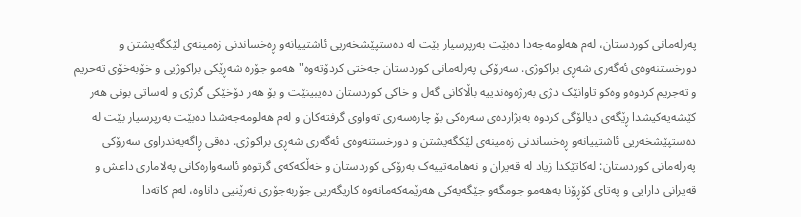په‌رله‌مانى کوردستان، له‌م هه‌لومه‌جه‌دا ده‌بێت به‌رپرسیار بێت له‌ ده‌ستپێشخه‌ریى ئاشتییانه‌و ڕه‌خساندنى زه‌مینه‌ى لێکگه‌یشتن و دورخستنه‌وه‌ى ئه‌گه‌رى شه‌ڕى براکوژی. سه‌رۆکى په‌رله‌مانى کوردستان جه‌ختى کردۆته‌وه‌"هه‌مو جۆره‌ شه‌ڕێکى براکوژیى و خۆبه‌خۆى ته‌حریم و ته‌جریم کردوه‌و وه‌کو تاوانێک دژى به‌رژه‌وه‌ندییه‌ باڵاکانى گه‌ل و خاکى کوردستان ده‌یبینێت و بۆ ھه‌ر دۆخێکى گرژى و له‌ساتى بونى ھه‌ر کێشه‌یه‌کیشدا ڕێگه‌ى دیالۆگى کردوه‌ به‌بژارده‌ى سه‌ره‌کى بۆ چاره‌سه‌رى ته‌واوى گرفته‌کان و له‌م هه‌لومه‌جه‌شدا ده‌بێت به‌رپرسیار بێت له‌ ده‌ستپێشخه‌ریى ئاشتییانه‌و ڕه‌خساندنى زه‌مینه‌ى لێکگه‌یشتن و دورخستنه‌وه‌ى ئه‌گه‌رى شه‌ڕى براکوژی. ده‌قى ڕاگه‌یه‌ندراوی سه‌رۆکى په‌رله‌مانى کوردستان: له‌کاتێکدا زیاد له‌ قه‌یران و نه‌ھامه‌تییه‌ک به‌رۆکى کوردستان و خه‌ڵکه‌که‌ى گرتوه‌و ئاسه‌واره‌کانى په‌لامارى داعش و قه‌یرانى دارایى و په‌تاى کۆڕۆنا به‌ھه‌مو جومگه‌و جێگه‌یه‌کى ھه‌رێمه‌که‌مانه‌وه‌ کاریگه‌ریى جۆربه‌جۆرى نه‌رێنیى داناوه‌، له‌م کاته‌دا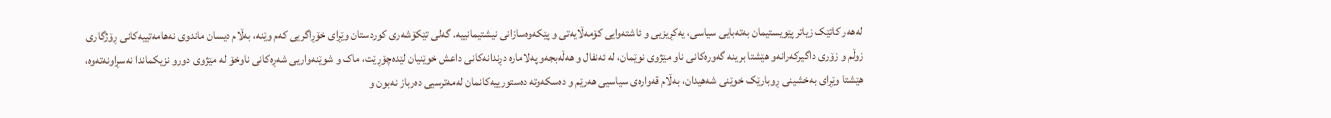له‌ھه‌ر کاتێک زیاتر پێویستیمان به‌ته‌بایى سیاسی، یه‌کڕیزیى و ئاشته‌وایى کۆمه‌ڵایه‌تى و پێکه‌وه‌سازانى نیشتیمانییه‌. گه‌لى تێکۆشه‌رى کوردستان وێڕاى خۆڕاگریى که‌م وێنه‌، به‌ڵام دیسان ماندوى نه‌ھامه‌تییه‌کانى ڕۆژگارى زوڵم و زۆرى داگیرکه‌رانه‌و ھێشتا برینه‌ گه‌وره‌کانى ناو مێژوى نوێمان، له‌ ئه‌نفال و ھه‌ڵه‌بجه‌و په‌لاماره‌ دڕندانه‌کانى داعش خوێنیان لێده‌چۆڕێت، ماک و شوێنه‌واریى شه‌ڕه‌کانى ناوخۆ له‌ مێژوى دورو نزیکماندا نه‌سڕاونه‌ته‌وه‌، ھێشتا وێڕاى به‌خشینى ڕوبارێک خوێنى شه‌ھیدان، به‌ڵام قه‌واره‌ى سیاسیى هه‌رێم و ده‌سکه‌وته‌ ده‌ستورییه‌کانمان له‌مه‌ترسیى ده‌رباز نه‌بون و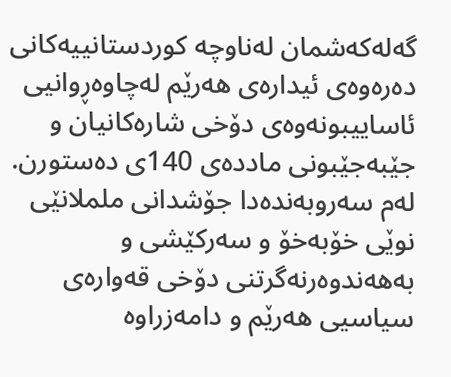گه‌له‌که‌شمان له‌ناوچه‌ کوردستانییه‌کانى ده‌ره‌وه‌ى ئیداره‌ى هه‌رێم له‌چاوه‌ڕوانیى ئاساییبونه‌وه‌ى دۆخى شاره‌کانیان و جێبه‌جێبونى مادده‌ى 140ى ده‌ستورن. له‌م سه‌روبه‌نده‌دا جۆشدانى ململانێى نوێى خۆبه‌خۆ و سه‌رکێشى و به‌هه‌ندوه‌رنه‌گرتنى دۆخى قه‌واره‌ى سیاسیى هه‌رێم و دامه‌زراوه‌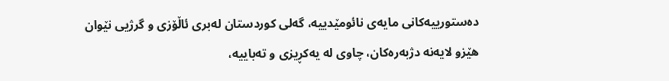ده‌ستورییه‌کانى مایه‌ى نائومێدییه‌، گه‌لى کوردستان له‌برى ئاڵۆزى و گرژیى نێوان ھێزو لایه‌نه‌ دژبه‌ره‌کان، چاوى له‌ یه‌کڕیزى و ته‌باییه‌،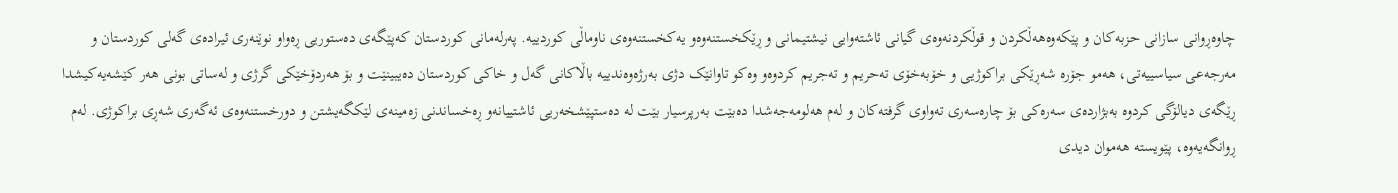چاوه‌ڕوانى سازانى حزبه‌کان و پێکه‌وه‌ھه‌ڵکردن و قوڵکردنه‌وه‌ى گیانى ئاشته‌وایى نیشتیمانى و ڕێکخستنه‌وه‌و یه‌کخستنه‌وه‌ى ناوماڵى کوردییه‌. په‌رله‌مانى کوردستان که‌پێگه‌ى ده‌ستوریى ڕه‌واو نوێنه‌رى ئیراده‌ى گه‌لى کوردستان و مه‌رجه‌عى سیاسییه‌تی، هه‌مو جۆره‌ شه‌ڕێکى براکوژیى و خۆبه‌خۆى ته‌حریم و ته‌جریم کردوه‌و وه‌کو تاوانێک دژى به‌رژه‌وه‌ندییه‌ باڵاکانى گه‌ل و خاکى کوردستان ده‌یبینێت و بۆ ھه‌ردۆخێکى گرژى و له‌ساتى بونى ھه‌ر کێشه‌یه‌کیشدا ڕێگه‌ى دیالۆگى کردوه‌ به‌بژارده‌ى سه‌ره‌کى بۆ چاره‌سه‌رى ته‌واوى گرفته‌کان و له‌م هه‌لومه‌جه‌شدا ده‌بێت به‌رپرسیار بێت له‌ ده‌ستپێشخه‌ریى ئاشتییانه‌و ڕه‌خساندنى زه‌مینه‌ى لێکگه‌یشتن و دورخستنه‌وه‌ى ئه‌گه‌رى شه‌ڕى براکوژی. له‌م ڕوانگه‌یه‌وه‌، پێویسته‌ ھه‌موان دیدى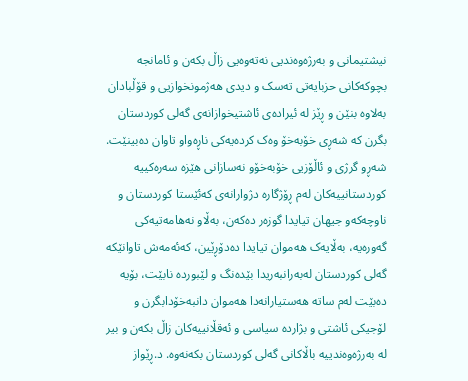نیشتیمانى و به‌رژه‌وه‌ندیى نه‌ته‌وه‌یى زاڵ بکه‌ن و ئامانجه‌ بچوکه‌کانى حزبایه‌تى ته‌سک و دیدى ھه‌ژمونخوازیى و قۆڵبادان به‌لاوه‌ بنێن و ڕێز له‌ ئیراده‌ى ئاشتیخوازانه‌ى گه‌لى کوردستان بگرن که‌ شه‌ڕى خۆبه‌خۆ وه‌ک کرده‌یه‌کى ناڕه‌واو تاوان ده‌بینێت. شه‌ڕو گرژى و ئاڵۆزیى خۆبه‌خۆو نه‌سازانى ھێزه‌ سه‌ره‌کییه‌ کوردستانییه‌کان له‌م ڕۆژگاره‌ دژوارانه‌ى که‌ئێستا کوردستان و ناوچه‌که‌و جیھان تیایدا گوزه‌ر ده‌که‌ن، به‌ڵاو نه‌ھامه‌تیه‌کى گه‌وره‌یه‌، به‌ڵایه‌ک ھه‌موان تیایدا ده‌دۆڕێین، که‌ئه‌مه‌ش تاوانێکه‌ گه‌لى کوردستان له‌به‌رانبه‌ریدا بێده‌نگ و لێبورده‌ نابێت، بۆیه‌ ده‌بێت له‌م ساته‌ ھه‌ستیارانه‌دا ھه‌موان دانبه‌خۆدابگرن و لۆجیکى ئاشتى و بژارده‌ سیاسى و ئه‌قڵانییه‌کان زاڵ بکه‌ن و بیر له‌ به‌رژه‌وه‌ندییه‌ باڵاکانى گه‌لى کوردستان بکه‌نه‌وه‌. د.ڕێواز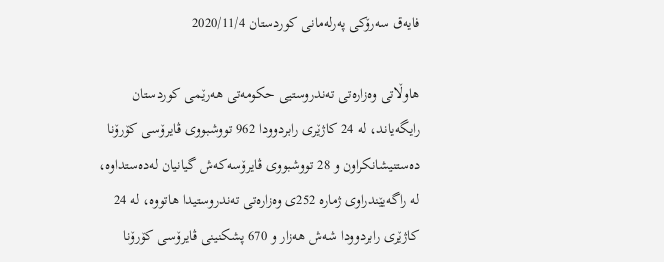فایه‌ق سه‌رۆکى په‌رله‌مانى کوردستان 2020/11/4

هاوڵاتى وه‌زاره‌تى ته‌ندروستیى حکومه‌تى هه‌رێمى کوردستان رایگه‌یاند، له‌ 24 کاژێرى رابردوودا 962 تووشبووى ڤایرۆسى کۆرۆنا ده‌ستنیشانکراون و 28 تووشبووى ڤایرۆسه‌که‌ش گیانیان له‌ده‌ستداوه‌،  له‌ راگه‌یێندراوى ژماره‌ 252ى وه‌زاره‌تى ته‌ندروستیدا هاتووه‌، له‌ 24 کاژێرى رابردوودا شه‌ش هه‌زار و 670 پشکنینى ڤایرۆسى کۆرۆنا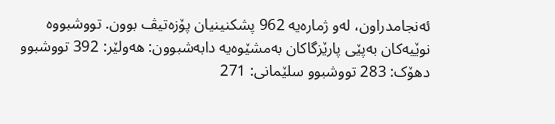ئه‌نجامدراون، له‌و ژماره‌یه‌ 962 پشکنینیان پۆزه‌تیڤ بوون. تووشبووه‌ نوێیه‌کان به‌پێى پارێزگاکان به‌مشێوه‌یه‌ دابه‌شبوون: هه‌ولێر: 392 تووشبوو دهۆک: 283 تووشبوو سلێمانی: 271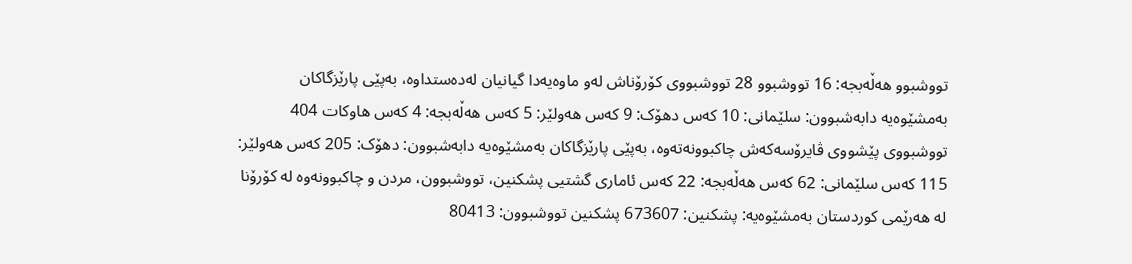تووشبوو هه‌ڵه‌بجه‌: 16 تووشبوو 28 تووشبووى کۆرۆناش له‌و ماوه‌یه‌دا گیانیان له‌ده‌ستداوه‌، به‌پێى پارێزگاکان به‌مشێوه‌یه‌ دابه‌شبوون: سلێمانی: 10 که‌س دهۆک: 9 که‌س هه‌ولێر: 5 که‌س هه‌ڵه‌بجه‌: 4 که‌س هاوکات 404 تووشبووى پێشووى ڤایرۆسه‌که‌ش چاکبوونه‌ته‌وه‌، به‌پێى پارێزگاکان به‌مشێوه‌یه‌ دابه‌شبوون: دهۆک: 205 که‌س هه‌ولێر: 115 که‌س سلێمانی: 62 که‌س هه‌ڵه‌بجه‌: 22 که‌س ئامارى گشتیى پشکنین، تووشبوون، مردن و چاکبوونه‌وه‌ له‌ کۆرۆنا له‌ هه‌رێمى کوردستان به‌مشێوه‌یه‌: پشکنین: 673607 پشکنین تووشبوون: 80413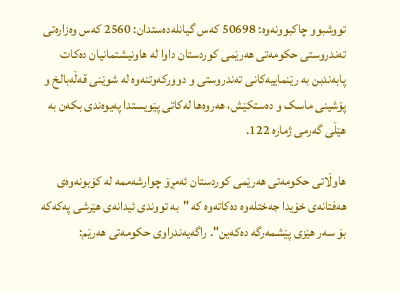تووشبوو چاکبوونه‌وه‌: 50698 که‌س گیانله‌ده‌ستدان: 2560 که‌س وه‌زاره‌تى ته‌ندروستى حکومه‌تى هه‌رێمى کوردستان داوا له‌ هاونیشتمانیان ده‌کات پابه‌ندبن به‌ رێنماییه‌کانى ته‌ندروستى و دوورکه‌وتنه‌وه‌ له‌ شوێنى قه‌ڵه‌بالخ و پۆشینى ماسک و ده‌ستکێش، هه‌روه‌ها له‌کاتى پێویستدا په‌یوه‌ندى بکه‌ن به‌ هێڵى گه‌رمى ژماره‌ 122.

هاوڵاتى حکومه‌تى هه‌رێمى کوردستان ئه‌مڕۆ چوارشه‌ممه‌ له‌ کۆبونه‌وه‌ى هه‌فتانه‌ى خۆیدا جه‌ختله‌وه‌ ده‌کاته‌وه‌ که‌ "به‌ تووندى ئیدانه‌ى هێرشى په‌که‌که‌ بۆ سه‌ر هێزى پێشمه‌رگه‌ ده‌که‌ین". راگه‌یه‌ندراوى حکومه‌تى هه‌رێم: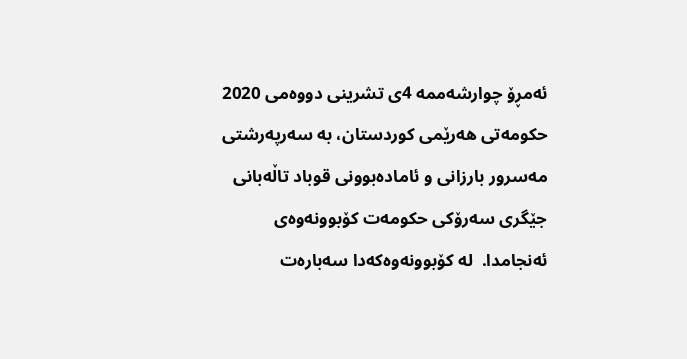ئه‌مڕۆ چوارشه‌ممه‌ 4ى تشرینى دووه‌مى 2020 حکومه‌تى هه‌رێمى کوردستان، به‌ سه‌رپه‌رشتى مه‌سرور بارزانى و ئاماده‌بوونى قوباد تاڵه‌بانى جێگرى سه‌رۆکى حکومه‌ت کۆبوونه‌وه‌ى ئه‌نجامدا.  له‌ کۆبوونه‌وه‌که‌دا سه‌باره‌ت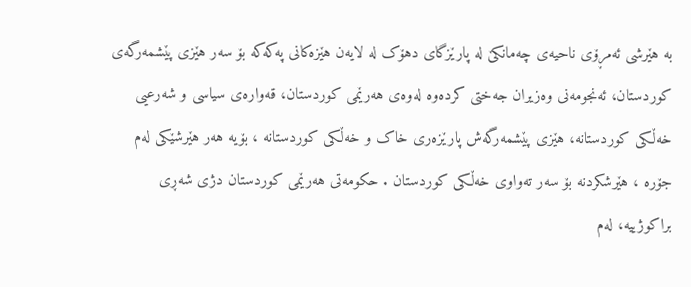به‌ هێرشى ئه‌مڕۆى ناحیه‌ى چه‌مانکێ له‌ پارێزگاى دهۆک له‌ لایه‌ن هێزه‌کانى په‌که‌که‌ بۆ سه‌ر هێزى پێشمه‌رگه‌ى کوردستان، ئه‌نجومه‌نى وه‌زیران جه‌ختى کرده‌وه‌ له‌وه‌ى هه‌رێمى کوردستان، قه‌واره‌ى سیاسى و شه‌رعیى خه‌ڵکى کوردستانه‌، هێزى پێشمه‌رگه‌ش پارێزه‌رى خاک و خه‌ڵکى کوردستانه‌ ، بۆیه‌ هه‌ر هێرشێکى له‌م جۆره‌ ، هێرشکردنه‌ بۆ سه‌ر ته‌واوى خه‌ڵکى کوردستان . حکومه‌تى هه‌رێمى کوردستان دژى شه‌ڕى براکوژییه‌، له‌م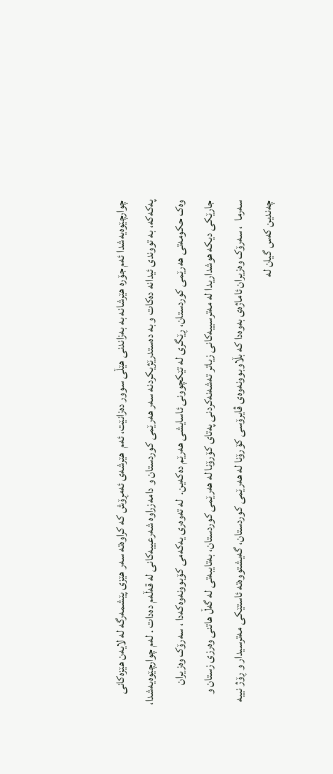چوارچێوه‌یه‌شدا ئه‌م جۆره‌ هێرشانه‌ به‌ به‌زاندنى هێڵى سوور ده‌زانێت، ئه‌م  هێرشه‌ى ئه‌مڕۆش که‌ کراوه‌ته‌ سه‌ر هێزى پێشمه‌رگه‌ له‌ لایه‌ن هێزه‌کانى په‌که‌که‌، به‌ تووندى ئیدانه‌ ده‌کات و به‌ ده‌ستدرێژیکردنه‌ سه‌ر هه‌رێمى کوردستان و دامه‌زراوه‌ شه‌رعییه‌کانى له‌ قه‌ڵه‌م ده‌دات . له‌م چوارچێوه‌یه‌شدا، وه‌ک حکومه‌تى هه‌رێمى کوردستان، ڕێگرى له‌ تێکچوونى ئاسایشى هه‌رێم ده‌که‌ین.  له‌ ته‌وه‌رى یه‌که‌مى کۆبوونه‌وه‌که‌دا ، سه‌رۆک وه‌زیران جارێکى دیکه‌ هوشداریدا له‌ مه‌ترسییه‌کانى زیاتر ته‌شه‌نه‌کردنى په‌تاى کۆرۆنا له‌ هه‌رێمى کوردستان، به‌تایبه‌تى له‌ گه‌ڵ هاتنى وه‌رزى زستان و سه‌رما  ، سه‌رۆک وه‌زیران ئاماژه‌ى به‌وه‌دا که‌ بڵاوبوونه‌وه‌ى ڤایرۆسى کۆرۆنا له‌ هه‌رێمى کوردستان، گه‌یشتووه‌ته‌ ئاستێکى مه‌ترسیدار و ڕۆژ نییه‌ چه‌ندین که‌س گیان له‌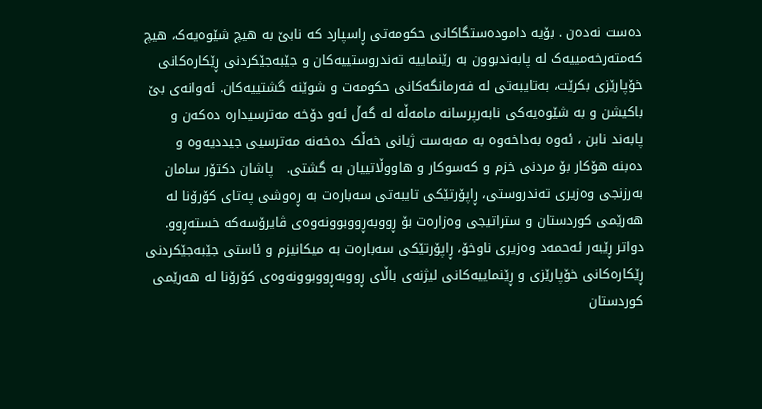ده‌ست نه‌ده‌ن . بۆیه‌ داموده‌ستگاکانى حکومه‌تى ڕاسپارد که‌ نابێ به‌ هیچ شێوه‌یه‌ک، هیچ که‌مته‌رخه‌مییه‌ک له‌ پابه‌ندبوون به‌ رێنماییه‌ ته‌ندروستییه‌کان و جێبه‌جێکردنى ڕێکاره‌کانى خۆپارێزى بکرێت، به‌تایبه‌تى له‌ فه‌رمانگه‌کانى حکومه‌ت و شوێنه‌ گشتییه‌کان. ئه‌وانه‌ى بێ باکیشن و به‌ شێوه‌یه‌کى نابه‌رپرسانه‌ مامه‌ڵه‌ له‌ گه‌ڵ ئه‌و دۆخه‌ مه‌ترسیداره‌ ده‌که‌ن و پابه‌ند نابن ، ئه‌وه‌ به‌داخه‌وه‌ به‌ مه‌به‌ست ژیانى خه‌ڵک ده‌خه‌نه‌ مه‌ترسیى جیددیه‌وه‌ و ده‌بنه‌ هۆکار بۆ مردنى خزم و که‌سوکار و هاووڵاتییان به‌ گشتی.   پاشان دکتۆر سامان به‌رزنجى وه‌زیرى ته‌ندروستی، ڕاپۆرتێکى تایبه‌تى سه‌باره‌ت به‌ ڕه‌وشى په‌تاى کۆرۆنا له‌ هه‌رێمى کوردستان و ستراتیجى وه‌زاره‌ت بۆ ڕووبه‌ڕووبوونه‌وه‌ى ڤایرۆسه‌که‌ خسته‌ڕوو.  دواتر ڕێبه‌ر ئه‌حمه‌د وه‌زیرى ناوخۆ، ڕاپۆرتێکى سه‌باره‌ت به‌ میکانیزم و ئاستى جێبه‌جێکردنى ڕێکاره‌کانى خۆپارێزى و ڕێنماییه‌کانى لیژنه‌ى باڵاى ڕووبه‌ڕووبوونه‌وه‌ى کۆرۆنا له‌ هه‌رێمى کوردستان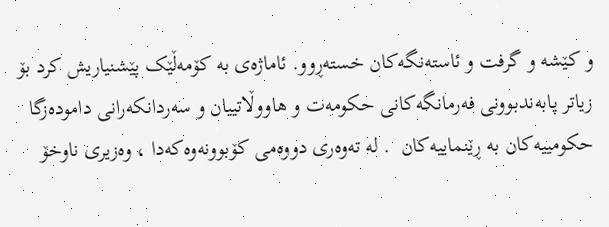و کێشه‌ و گرفت و ئاسته‌نگه‌کان خسته‌ڕوو. ئاماژه‌ى به‌ کۆمه‌ڵێک پێشنیاریش کرد بۆ زیاتر پابه‌ندبوونى فه‌رمانگه‌کانى حکومه‌ت و هاووڵاتییان و سه‌ردانکه‌رانى داموده‌زگا حکومییه‌کان به‌ ڕێنماییه‌کان  . له‌ ته‌وه‌رى دووه‌مى کۆبوونه‌وه‌که‌دا ، وه‌زیرى ناوخۆ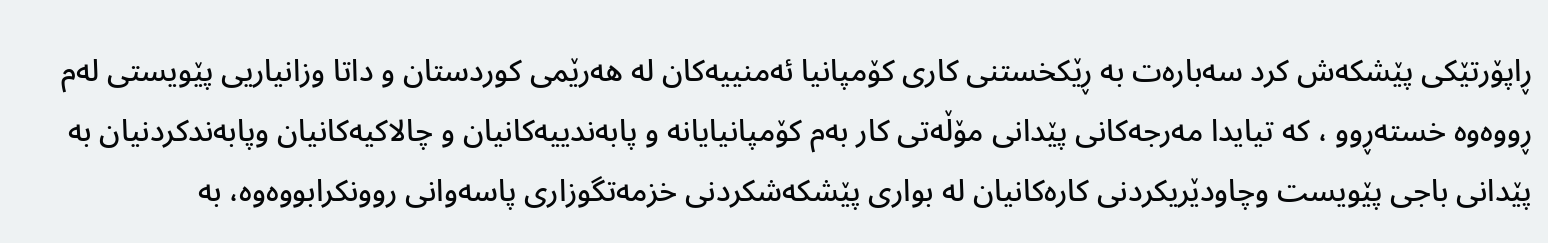ڕاپۆرتێکى پێشکه‌ش کرد سه‌باره‌ت به‌ ڕێکخستنى کارى کۆمپانیا ئه‌منییه‌کان له‌ هه‌رێمى کوردستان و داتا وزانیاریى پێویستى له‌م ڕووه‌وه‌ خسته‌ڕوو ، که‌ تیایدا مه‌رجه‌کانى پێدانى مۆڵه‌تى کار به‌م کۆمپانیایانه‌ و پابه‌ندییه‌کانیان و چالاکیه‌کانیان وپابه‌ندکردنیان به‌ پێدانى باجى پێویست وچاودێریکردنى کاره‌کانیان له‌ بوارى پێشکه‌شکردنى خزمه‌تگوزارى پاسه‌وانى روونکرابووه‌وه‌، به‌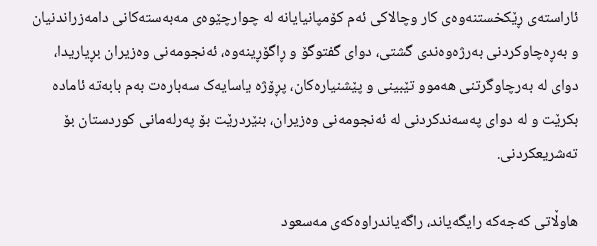ئاراسته‌ى ڕێکخستنه‌وه‌ى کار وچالاکى ئه‌م کۆمپانیایانه‌ له‌ چوارچێوه‌ى مه‌به‌سته‌کانى دامه‌زراندنیان و به‌ڕه‌چاوکردنى به‌رژه‌وه‌ندى گشتی، دواى گفتوگۆ و ڕاگۆڕینه‌وه‌، ئه‌نجومه‌نى وه‌زیران بڕیاریدا، دواى له‌ به‌رچاوگرتنى هه‌موو تێبینى و پێشنیاره‌کان، پڕۆژه‌ یاسایه‌ک سه‌باره‌ت به‌م بابه‌ته‌ ئاماده‌ بکرێت و له‌ دواى په‌سه‌ندکردنى له‌ ئه‌نجومه‌نى وه‌زیران، بنێردرێت بۆ په‌رله‌مانى کوردستان بۆ ته‌شریعکردنی.

هاوڵاتى که‌جه‌که‌ رایگه‌یاند، راگه‌یاندراوه‌که‌ى مه‌سعود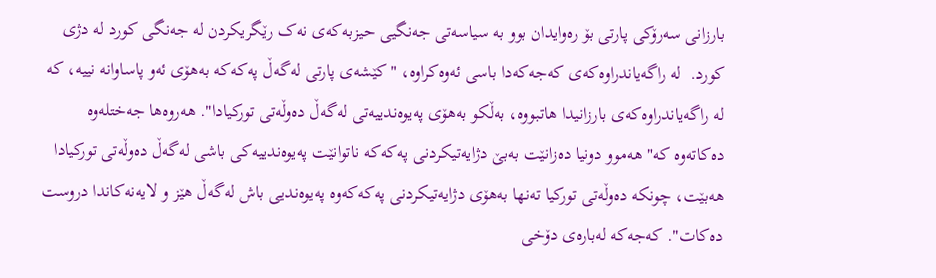بارزانى سه‌رۆکى پارتى بۆ ره‌وایدان بوو به‌ سیاسه‌تى جه‌نگیى حیزبه‌که‌ى نه‌ک رێگریکردن له‌ جه‌نگى کورد له‌ دژى کورد.  له‌ راگه‌یاندراوه‌که‌ى که‌جه‌که‌دا باسى ئه‌وه‌کراوه‌، "کێشه‌ى پارتى له‌گه‌ڵ په‌که‌که‌ به‌هۆى ئه‌و پاساوانه‌ نییه‌، که‌ له‌ راگه‌یاندراوه‌که‌ى بارزانیدا هاتبووه‌، به‌ڵکو به‌هۆى په‌یوه‌ندییه‌تى له‌گه‌ڵ ده‌وڵه‌تى تورکیادا". هه‌روه‌ها جه‌ختله‌وه‌ ده‌کاته‌وه‌ که‌" هه‌موو دونیا ده‌زانێت به‌بێ دژایه‌تیکردنى په‌که‌که‌ ناتوانێت په‌یوه‌ندییه‌کى باشى له‌گه‌ڵ ده‌وڵه‌تى تورکیادا هه‌بێت، چونکه‌ ده‌وڵه‌تى تورکیا ته‌نها به‌هۆى دژایه‌تیکردنى په‌که‌که‌وه‌ په‌یوه‌ندیى باش له‌گه‌ڵ هێز و لایه‌نه‌کاندا دروست ده‌کات". که‌جه‌که‌ له‌باره‌ى دۆخى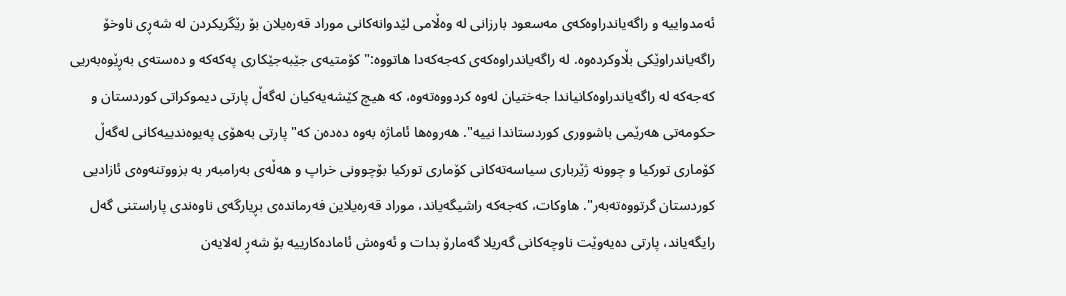ئه‌مدواییه‌ و راگه‌یاندراوه‌که‌ى مه‌سعود بارزانى له‌ وه‌ڵامى لێدوانه‌کانى موراد قه‌ره‌یلان بۆ رێگریکردن له‌ شه‌ڕى ناوخۆ راگه‌یاندراوێکى بڵاوکرده‌وه‌. له‌ راگه‌یاندراوه‌که‌ى که‌جه‌که‌دا هاتووه‌:" کۆمتیه‌ى جێبه‌جێکارى په‌که‌که‌ و ده‌سته‌ى به‌ڕێوه‌به‌ریى که‌جه‌که‌ له‌ راگه‌یاندراوه‌کانیاندا جه‌ختیان له‌وه‌ کردووه‌ته‌وه‌، که‌ هیچ کێشه‌یه‌کیان له‌گه‌ڵ پارتى دیموکراتى کوردستان و حکومه‌تى هه‌رێمى باشوورى کوردستاندا نییه‌". هه‌روه‌ها ئاماژه‌ به‌وه‌ ده‌ده‌ن که‌" پارتى به‌هۆى په‌یوه‌ندییه‌کانى له‌گه‌ڵ کۆمارى تورکیا و چوونه‌ ژێربارى سیاسه‌ته‌کانى کۆمارى تورکیا بۆچوونى خراپ و هه‌ڵه‌ى به‌رامبه‌ر به‌ بزووتنه‌وه‌ى ئازادیى کوردستان گرتووه‌ته‌به‌ر". هاوکات، که‌جه‌که‌ راشیگه‌یاند، موراد قه‌ره‌یلاین فه‌رمانده‌ى بڕیارگه‌ى ناوه‌ندى پاراستنى گه‌ل رایگه‌یاند، پارتى ده‌یه‌وێت ناوچه‌کانى گه‌ریلا گه‌مارۆ بدات و ئه‌وه‌ش ئاماده‌کارییه‌ بۆ شه‌ڕ له‌لایه‌ن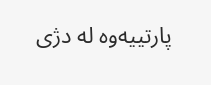پارتییه‌وه‌ له‌ دژى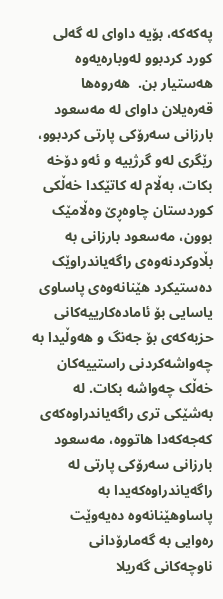په‌که‌که‌، بۆیه‌ داواى له‌ گه‌لى کورد کردبوو له‌وباره‌یه‌وه‌ هه‌ستیار بن.  هه‌روه‌ها قه‌ره‌یلان داواى له‌ مه‌سعود بارزانى سه‌رۆکى پارتى کردبوو، رێگرى له‌و گرژییه‌ و ئه‌و دۆخه‌ بکات، به‌ڵام له‌ کاتێکدا خه‌ڵکى کوردستان چاوه‌ڕێ وه‌ڵامێک بوون، مه‌سعود بارزانى به‌ بڵاوکردنه‌وه‌ى راگه‌یاندراوێک ده‌ستیکرد هێنانه‌وه‌ى پاساوى یاسایى بۆ ئاماده‌کارییه‌کانى حزبه‌که‌ى بۆ جه‌نگ و هه‌وڵیدا به‌ چه‌واشه‌کردنى راستییه‌کان خه‌ڵک چه‌واشه‌ بکات. له‌ به‌شێکى ترى راگه‌یاندراوه‌که‌ى که‌جه‌که‌دا هاتووه‌، مه‌سعود بارزانى سه‌رۆکى پارتى له‌ راگه‌یاندراوه‌که‌یدا به‌ پاساوهێنانه‌وه‌ ده‌یه‌وێت ره‌وایى به‌ گه‌مارۆدانى ناوچه‌کانى گه‌ریلا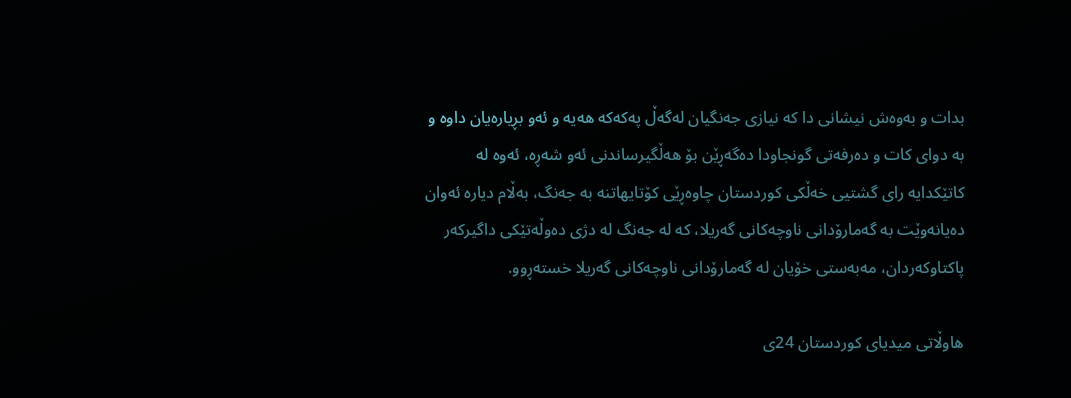بدات و به‌وه‌ش نیشانى دا که‌ نیازى جه‌نگیان له‌گه‌ڵ په‌که‌که‌ هه‌یه‌ و ئه‌و بڕیاره‌یان داوه‌ و به‌ دواى کات و ده‌رفه‌تى گونجاودا ده‌گه‌ڕێن بۆ هه‌ڵگیرساندنى ئه‌و شه‌ڕه‌، ئه‌وه‌ له‌ کاتێکدایه‌ راى گشتیى خه‌ڵکى کوردستان چاوه‌ڕێى کۆتایهاتنه‌ به‌ جه‌نگ، به‌ڵام دیاره‌ ئه‌وان ده‌یانه‌وێت به‌ گه‌مارۆدانى ناوچه‌کانى گه‌ریلا، که‌ له‌ جه‌نگ له‌ دژى ده‌وڵه‌تێکى داگیرکه‌ر پاکتاوکه‌ردان، مه‌به‌ستى خۆیان له‌ گه‌مارۆدانى ناوچه‌کانى گه‌ریلا خسته‌ڕوو.

ھاوڵاتی میدیای کوردستان 24ی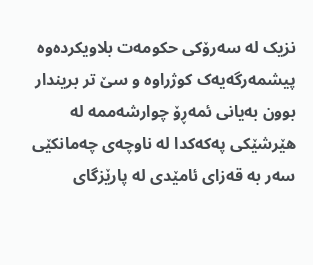نزیک لە سەرۆکی حکومەت بلاویکردەوە پیشمەرگەیەک کوژراوە و سێ تر بریندار بوون بەیانی ئمەڕۆ چوارشەممە لە ھێرشێکی پەکەکدا لە ناوچەی چەمانکێی سەر بە قەزای ئامێدی لە پارێزگای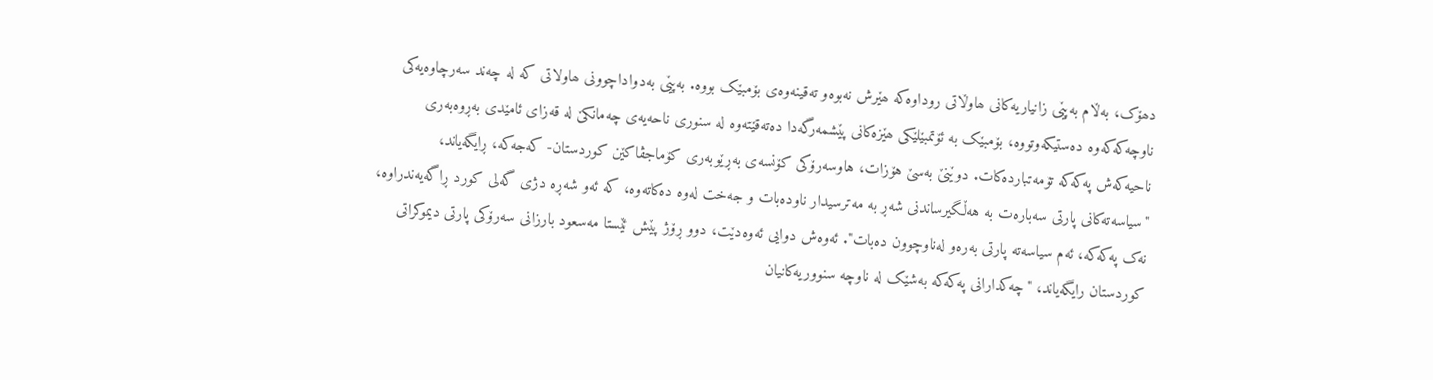دھۆک، بەڵام بەپێی زانیاریەکانی ھاوڵاتی روداوەکە ھێرش نەبوەو تەقینەوەی بۆمبێک بووە. بەپێی بەدواداچوونی ھاولاتی کە لە چەند سەرچاوەیەکی ناوچەکەکەوە دەستیکەوتووە، بۆمبێک بە ئۆتمبێلێکی ھێزەکانی پێشمەرگەدا دەتەقێتەوە لە سنوری ناحەیەی چەمانکێ لە قەزای ئامێدی بەڕوەبەری ناحیەکەش پەکەکە تۆمەتباردەکات. دوێنێ بەسێ هۆزات، هاوسەرۆکی کۆنسەی بەڕێوبەری کۆماجڤاکێن کوردستان- کەجەکە، ڕایگەیاند، "سیاسەتەکانی پارتى سەبارەت بە هەڵگیرساندنی شەڕ بە مەترسیدار ناودەبات و جەخت لەوە دەکاتەوە، کە ئەو شەڕە دژی گەلی کورد ڕاگەیەندراوە، نەک پەکەکە، ئەم سیاسەتە پارتى بەرەو لەناوچوون دەبات". ئەوەش دوایی ئەوەدێت، دوو ڕۆژ پێش ئێستا مەسعود بارزانى سەرۆکی پارتی دیموکراتی کوردستان رایگەیاند، "چەکدارانی پەکەکە بەشێک لە ناوچە سنووریەکانیان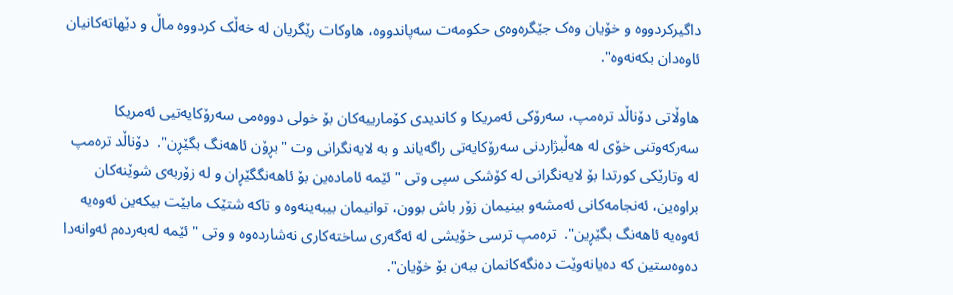داگیرکردووە و خۆیان وەک جێگرەوەی حکومەت سەپاندووە، هاوکات رێگریان لە خەڵک کردووە ماڵ و دێهاتەکانیان ئاوەدان بکەنەوە".

ھاوڵاتی دۆناڵد ترەمپ، سەرۆکی ئەمریکا و کاندیدی کۆمارییەکان بۆ خولی دووەمی سەرۆکایەتیی ئەمریکا سەرکەوتنی خۆی لە هەڵبژاردنی سەرۆکایەتی راگەیاند و بە لایەنگرانی وت "بڕۆن ئاهەنگ بگێڕن".  دۆناڵد ترەمپ لە وتارێکی کورتدا بۆ لایەنگرانی لە کۆشکی سپی وتی "ئێمە ئامادەین بۆ ئاهەنگگێڕان و لە زۆربەی شوێنەکان براوەین، ئەنجامەکانی ئەمشەو بینیمان زۆر باش بوون، توانیمان بیبەینەوە و تاکە شتێک مابێت بیکەین ئەوەیە ئەوەیە ئاهەنگ بگێڕین".  ترەمپ ترسی خۆیشی لە ئەگەری ساختەکاری نەشاردەوە و وتی "ئێمە لەبەردەم ئەوانەدا دەوەستین کە دەیانەوێت دەنگەکانمان ببەن بۆ خۆیان".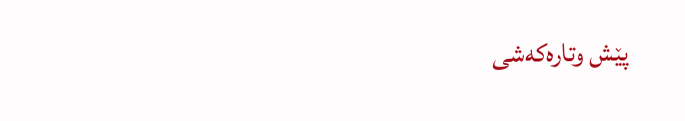پێش وتارەکەشی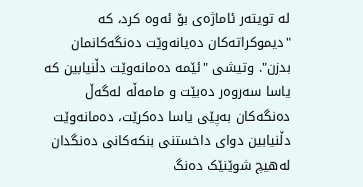لە تویتەر ئاماژەی بۆ ئەوە کرد، کە "دیموکراتەکان دەیانەوێت دەنگەکانمان بدزن". وتیشی "ئێمە دەمانەوێت دڵنیابین کە یاسا سەروەر دەبێت و مامەڵە لەگەڵ دەنگەکان بەپێی یاسا دەکرێت، دەمانەوێت دڵنیابین دوای داخستنی بنکەکانی دەنگدان لەهیچ شوێنێک دەنگ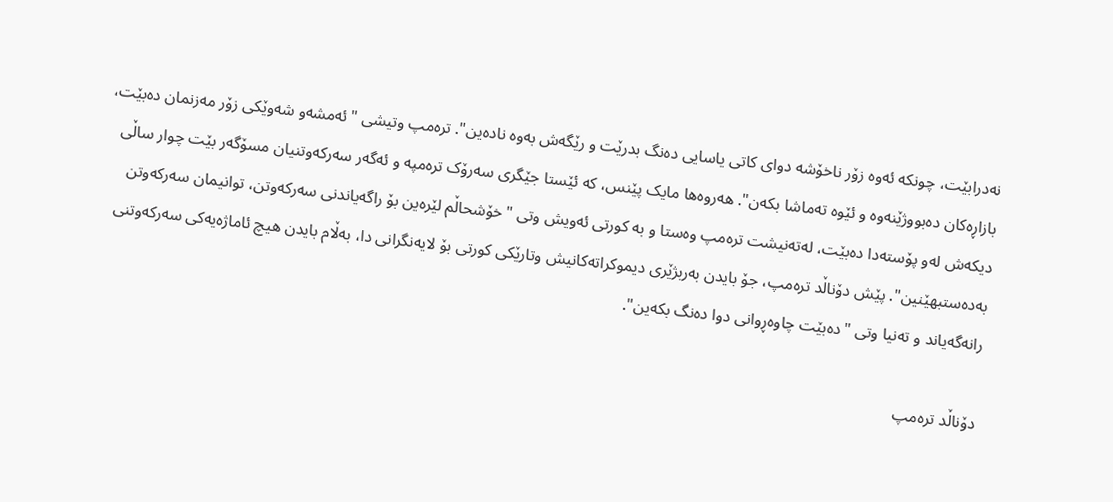نەدرابێت، چونکە ئەوە زۆر ناخۆشە دوای کاتی یاسایی دەنگ بدرێت و رێگەش بەوە نادەین". ترەمپ وتیشی "ئەمشەو شەوێکی زۆر مەزنمان دەبێت، بازاڕەکان دەبووژێنەوە و ئێوە تەماشا بکەن". ھەروەھا مایک پێنس، کە ئێستا جێگری سەرۆک ترەمپە و ئەگەر سەرکەوتنیان مسۆگەر بێت چوار ساڵی دیکەش لەو پۆستەدا دەبێت، لەتەنیشت ترەمپ وەستا و بە کورتی ئەویش وتی "خۆشحاڵم لێرەین بۆ راگەیاندنی سەرکەوتن، توانیمان سەرکەوتن بەدەستبهێنین". پێش دۆناڵد ترەمپ، جۆ بایدن بەربژێری دیموکراتەکانیش وتارێکی کورتی بۆ لایەنگرانی دا، بەڵام بایدن هیچ ئاماژەیەکی سەرکەوتنی رانەگەیاند و تەنیا وتی "دەبێت چاوەڕوانی دوا دەنگ بکەین".

دۆناڵد ترەمپ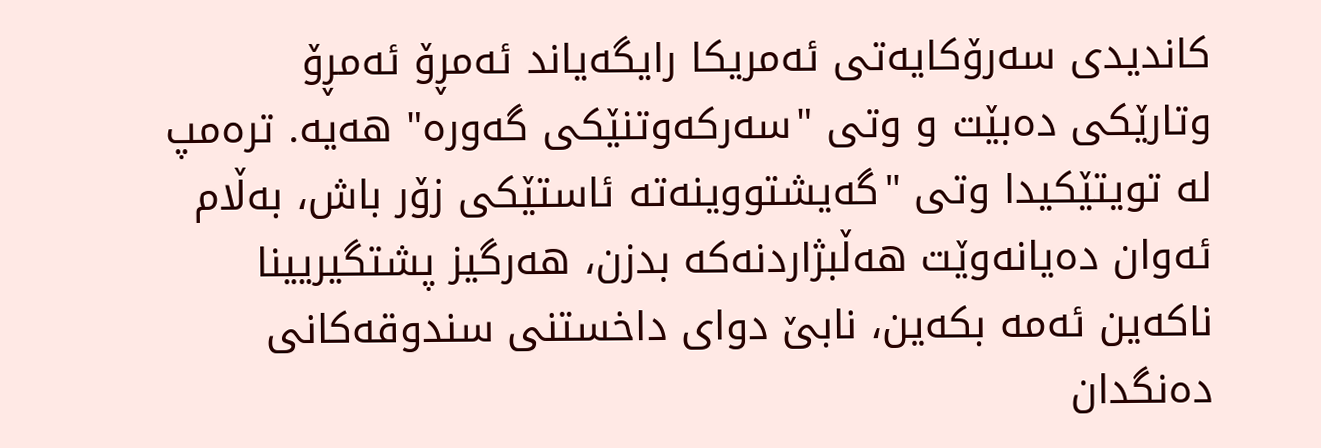کاندیدی سەرۆکایەتی ئەمریکا رایگەیاند ئەمڕۆ ئەمڕۆ وتارێکی دەبێت و وتی "سەرکەوتنێکی گەورە" ھەیە. ترەمپ لە تویتێکیدا وتی "گەیشتووینەتە ئاستێکی زۆر باش، بەڵام ئەوان دەیانەوێت ھەڵبژاردنەکە بدزن، ھەرگیز پشتگیریینا ناکەین ئەمە بکەین، نابێ دوای داخستنی سندوقەکانی دەنگدان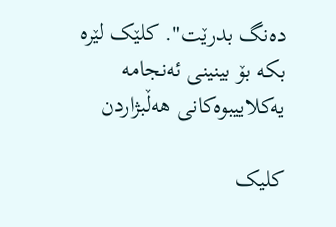دەنگ بدرێت". کلێک لێرە بکە بۆ بینینی ئەنجامە یەکلاییبوەکانی ھەڵبژاردن

کلیک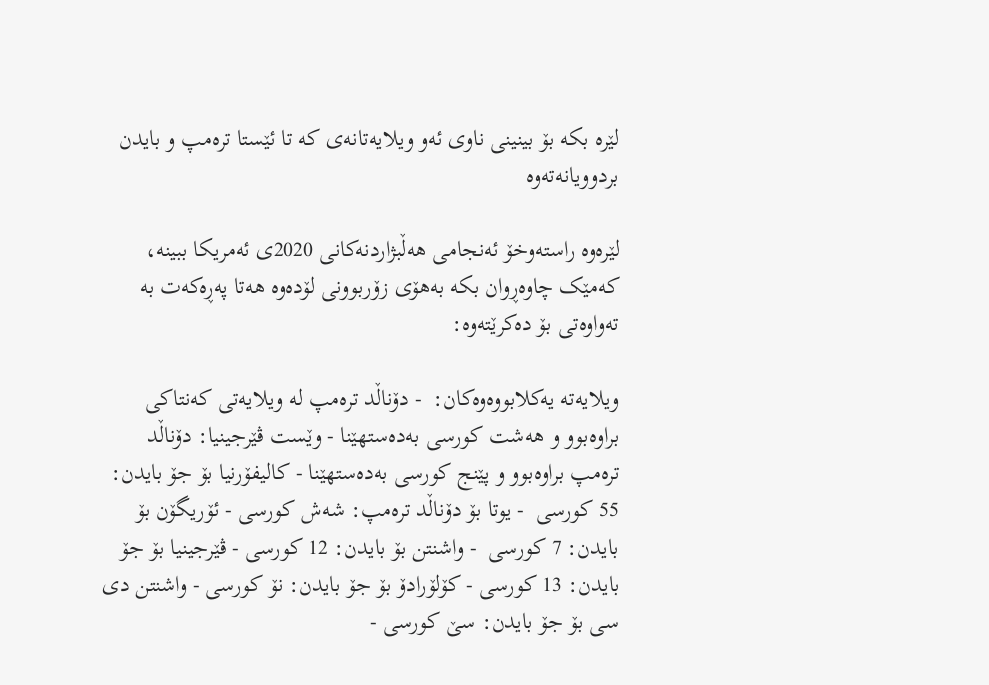لێرە بکە بۆ بینینی ناوی ئەو ویلایەتانەی کە تا ئێستا ترەمپ و بایدن بردوویانەتەوە

لێرەوە راستەوخۆ ئەنجامی ھەڵبژاردنەکانی 2020ی ئەمریکا ببینە، کەمێک چاوەڕوان بکە بەھۆی زۆربوونی لۆدەوە ھەتا پەڕەکەت بە تەواوەتی بۆ دەکرێتەوە:

ویلایەتە یەکلابووەوەکان:  - دۆناڵد ترەمپ لە ویلایەتی کەنتاکی براوەبوو و هەشت کورسی بەدەستهێنا - وێست ڤێرجینیا: دۆناڵد ترەمپ براوەبوو و پێنج کورسی بەدەستهێنا - کالیفۆرنیا بۆ جۆ بایدن: 55 کورسی  - یوتا بۆ دۆناڵد ترەمپ: شەش کورسی - ئۆریگۆن بۆ بایدن: 7 کورسی  - واشنتن بۆ بایدن: 12 کورسی - ڤێرجینیا بۆ جۆ بایدن: 13 کورسی - کۆلۆرادۆ بۆ جۆ بایدن: نۆ کورسی - واشنتن دی سی بۆ جۆ بایدن: سێ کورسی -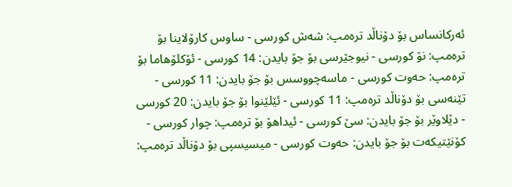ئەرکانساس بۆ دۆناڵد ترەمپ: شەش کورسی - ساوس کارۆلاینا بۆ ترەمپ: نۆ کورسی - نیوجێرسی بۆ جۆ بایدن: 14 کورسی - ئۆکلۆهاما بۆ ترەمپ: حەوت کورسی - ماسەچووسس بۆ جۆ بایدن: 11 کورسی - تێنەسی بۆ دۆناڵد ترەمپ: 11 کورسی - ئێلێنوا بۆ جۆ بایدن: 20 کورسی - دێلاوێر بۆ جۆ بایدن: سێ کورسی - ئیداهۆ بۆ ترەمپ: چوار کورسی - کۆنێتیکەت بۆ جۆ بایدن: حەوت کورسی - میسیسپی بۆ دۆناڵد ترەمپ: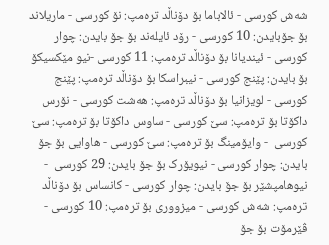شەش کورسی - ئالاباما بۆ دۆناڵد ترەمپ: نۆ کورسی - ماریلاند بۆ جۆبایدن: 10 کورسی - رۆد ئایلەند بۆ جۆ بایدن: چوار کورسی - ئیندیانا بۆ دۆناڵد ترەمپ: 11 کورسی -نیو مێکسیکۆ بۆ بایدن: پێنج کورسی - نیبراسکا بۆ دۆناڵد ترەمپ: پێنج کورسی - لویزانیا بۆ دۆناڵد ترەمپ: هەشت کورسی - نۆرس داکۆتا بۆ ترەمپ: سێ کورسی - ساوس داکۆتا بۆ ترەمپ: سێ کورسی  - وایۆمینگ بۆ ترەمپ: سێ کورسی - هاوایی بۆ جۆ بایدن: چوار کورسی - نیویۆرک بۆ جۆ بایدن: 29 کورسی  - نیوهامپشێر بۆ جۆ بایدن: چوار کورسی - کانساس بۆ دۆناڵد ترەمپ: شەش کورسی - میزووری بۆ ترەمپ: 10 کورسی - ڤێرمۆت بۆ جۆ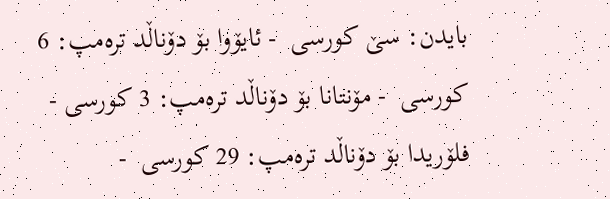بایدن: سێ کورسی  - ئایۆوا بۆ دۆناڵد ترەمپ: 6 کورسی  - مۆنتانا بۆ دۆناڵد ترەمپ: 3 کورسی - فلۆریدا بۆ دۆناڵد ترەمپ: 29 کورسی  -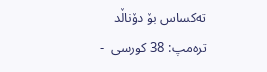تەکساس بۆ دۆناڵد ترەمپ: 38 کورسی  -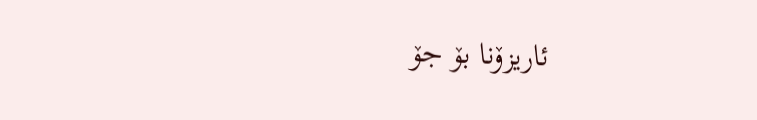ئاریزۆنا بۆ جۆ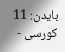بایدن: 11 کورسی -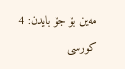مەین بۆ جۆ بایدن: 4 کورسی